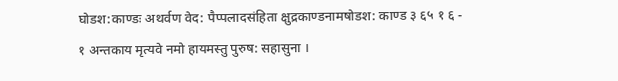घोडश:काण्डः अथर्वण वेद: पैप्पलादसंहिता क्षुद्रकाण्डनामषोडश: काण्ड ३ ६५ १ ६ - १ अन्तकाय मृत्यवे नमो हायमस्तु पुरुष: सहासुना ।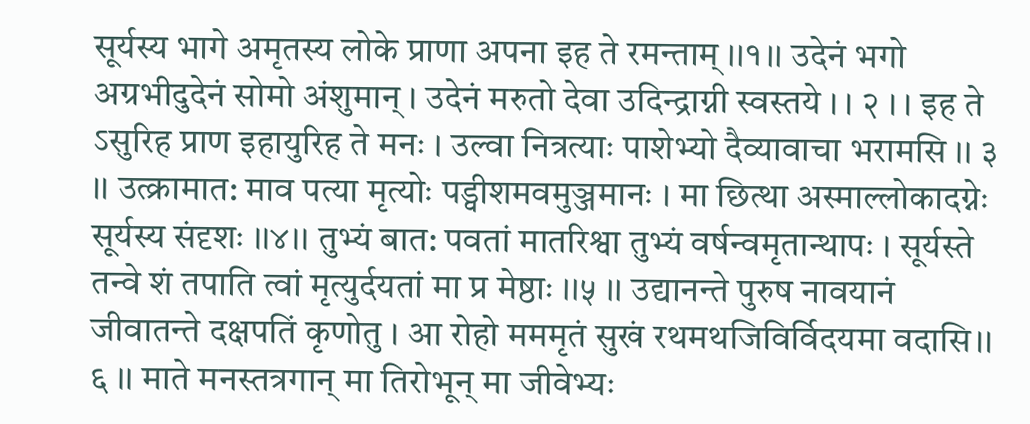सूर्यस्य भागे अमृतस्य लोके प्राणा अपना इह ते रमन्ताम् ।।१।। उदेनं भगो अग्रभीदुदेनं सोमो अंशुमान् । उदेनं मरुतो देवा उदिन्द्राग्नी स्वस्तये । । २ । । इह ते ऽसुरिह प्राण इहायुरिह ते मनः । उल्वा नित्रत्याः पाशेभ्यो दैव्यावाचा भरामसि ।। ३ ।। उत्क्रामात: माव पत्या मृत्योः पड्वीशमवमुञ्जमानः । मा छित्था अस्माल्लोकादग्नेः सूर्यस्य संदृशः ।।४।। तुभ्यं बात: पवतां मातरिश्वा तुभ्यं वर्षन्वमृतान्थापः । सूर्यस्ते तन्वे शं तपाति त्वां मृत्युर्दयतां मा प्र मेष्ठाः ।।५ ।। उद्यानन्ते पुरुष नावयानं जीवातन्ते दक्षपतिं कृणोतु । आ रोहो मममृतं सुखं रथमथजिविर्विदयमा वदासि।। ६ ।। माते मनस्तत्रगान् मा तिरोभून् मा जीवेभ्यः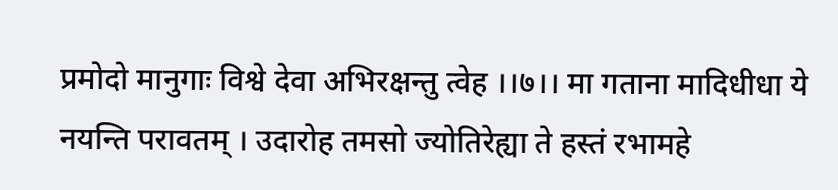प्रमोदो मानुगाः विश्वे देवा अभिरक्षन्तु त्वेह ।।७।। मा गताना मादिधीधा ये नयन्ति परावतम् । उदारोह तमसो ज्योतिरेह्या ते हस्तं रभामहे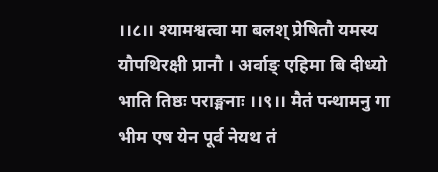।।८।। श्यामश्वत्वा मा बलश् प्रेषितौ यमस्य यौपथिरक्षी प्रानौ । अर्वाङ् एहिमा बि दीध्यो भाति तिष्ठः पराङ्मनाः ।।९।। मैतं पन्थामनु गा भीम एष येन पूर्व नेयथ तं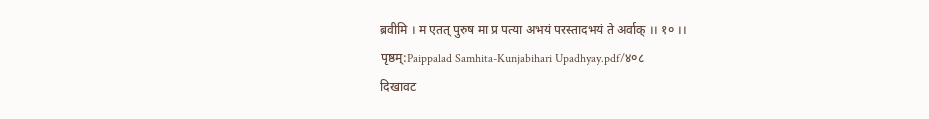ब्रवीमि । म एतत् पुरुष मा प्र पत्या अभयं परस्तादभयं ते अर्वाक् ।। १० ।।
पृष्ठम्:Paippalad Samhita-Kunjabihari Upadhyay.pdf/४०८
दिखावट